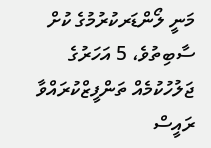މަނީ ލޯންޑަރކުރުމުގެ ކުށް ސާބިތުވެ، 5 އަހަރުގެ ޖަލުހުކުމެއް ތަންފީޒްކުރައްވާ ރައީސް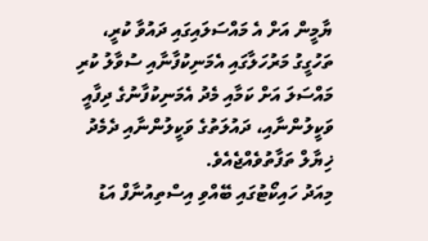ޔާމީން އަށް އެ މައްސަލައިގައި ދައުވާ ކުރީ، ތަހުގީގު މަރުހަލާގައި އެމަނިކުފާނާއި ސުވާލު ކުރި މައްސަލަ އަށް ކަމާއި މެދު އެމަނިކުފާނުގެ ދިފާއީ ވަކީލުންނާއި، ދައުލަތުގެ ވަކީލުންނާއި ދެމެދު ޚިޔާލް ތަފާތުވެއްޖެއެވެ.
މިއަދު ހައިކޯޓުގައި ބޭއްވި އިސްތިއުނާފް އަޑު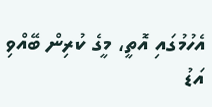އެހުމުގައި އޮތީ، މީގެ ކުރިން ބޭއްވި އަޑު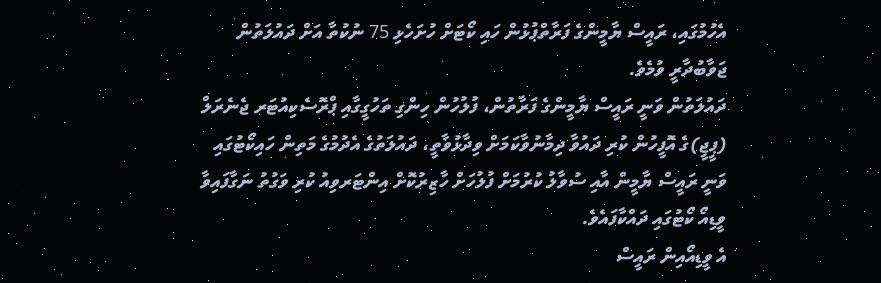އެހުމުގައި، ރައީސް ޔާމީންގެ ފަރާތްޕުޅުން ހައި ކޯޓަށް ހުށަހެޅި 75 ނުކުތާ އަށް ދައުލަތުން ޖަވާބުދާރީ ވުމެވެ.
ދައުލަތުން ވަނީ ރައީސް ޔާމީންގެ ފަރާތުން، ފުލުހުން ހިންގި ތަހުގީގާއި ޕްރޮސެކިއުޓަރ ޖެނެރަލް (ޕީޖީ)ގެ އޮފީހުން ކުރި ދައުވާ ދިމާނުވާކަމަށް ވިދާޅުވާތީ، ދައުލަތުގެ އެދުމުގެ މަތިން ހައިކޯޓުގައި ވަނީ ރައީސް ޔާމީން އާއި ސުވާލު ކުރުމަށް ފުލުހަށް ހާޒިރުކޮށް އިންޓަރވިއު ކުރި ވަގުތު ނަގާފައިވާ ވީޑިއޯ ކޯޓުގައި ދައްކާފައެވެ.
އެ ވީޑިއޯއިން ރައީސް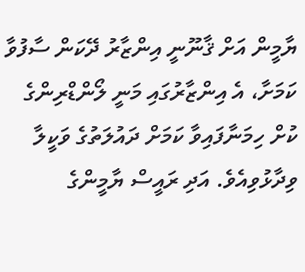ޔާމީން އަށް ޤާނޫނީ އިންޒާރު ދޭކަން ސާފުވާ ކަމަށާ، އެ އިންޒާރުގައި މަނީ ލޯންޑްރިންގެ ކުށް ހިމަނާފައިވާ ކަމަށް ދައުލަތުގެ ވަކީލާ ވިދާޅުވިއެވެ. އަދި ރައީސް ޔާމީންގެ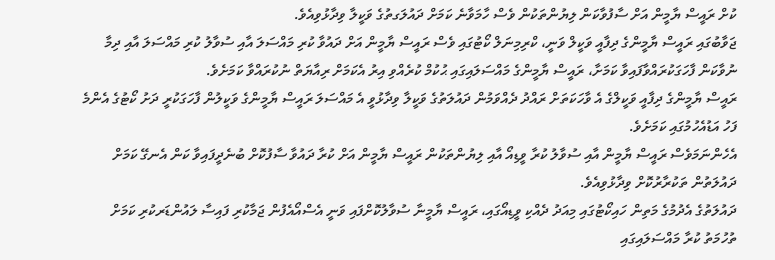ކުށް ރައީސް ޔާމީން އަށް ސާފުވާކަން ލިޔުންތަކުން ވެސް ހާމަވާނެ ކަމަށް ދައުލަގތުގެ ވަކީލާ ވިދާޅުވިއެވެ.
ޖަވާބުގައި ރައީސް ޔާމީންގެ ދިފާއީ ވަކީލް ވަނީ، ކްރިމިނަލް ކޯޓުގައި ވެސް ރައީސް ޔާމީން އަށް ދައުވާ ކުރި މައްސަލަ އާއި ސުވާލު ކުރި މައްސަލަ އާއި ދިމާ ނުވާކަން ފާހަގަކުރައްވާފައިވާ ކަމަށާ، ރައީސް ޔާމީންގެ މައްސަލައިގައި ޙުކުމް ކުރެއްވި އިރު އެކަމަށް ރިއާޔަތް ނުކުރައްވާ ކަމަށެވެ.
ރައީސް ޔާމީންގެ ދިފާއީ ވަކީލްގެ އެ ވާހަކަތަށް ރައްދު ދެއްވަމުން ދައުލަތުގެ ވަކީލާ ވިދާޅުވީ އެ މައްސަލަ ރައީސް ޔާމީންގެ ވަކީލުން ފާހަގަކުރީ ދަށު ކޯޓުގެ އެންމެ ފަހު އަޑުއެހުމުގައި ކަމަށެވެ.
އެހެންނަމަވެސް ރައީސް ޔާމީން އާއި ސުވާލު ކުރާ ވީޑިއޯ އާއި ލިޔުންތަކުން ރައީސް ޔާމީން އަށް ކުރާ ދައުވާ ސާފުކޮށް ބުނެދީފައިވާ ކަން އެނގޭ ކަމަށް ދައުލަތުން ތަކުރާރުކޮށް ވިދާޅުވިއެވެ.
ދައުލަތުގެ އެދުމުގެ މަތިން ހައިކޯޓުގައި މިއަދު ދެއްކި ވީޑިއޯގައި، ރައީސް ޔާމީނާ ސުވާލުކޮށްފައި ވަނީ އެސްއޯއެފުން ޖަމާކުރި ފައިސާ ލައުންޑަރކުރި ކަމަށް ތުހުމަތު ކުރާ މައްސަލައިގައި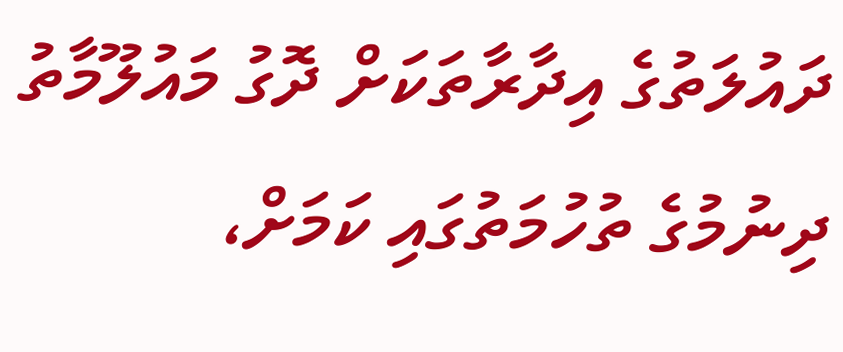ދައުލަތުގެ އިދާރާތަކަށް ދޮގު މައުލޫމާތު ދިނުމުގެ ތުހުމަތުގައި ކަމަށް،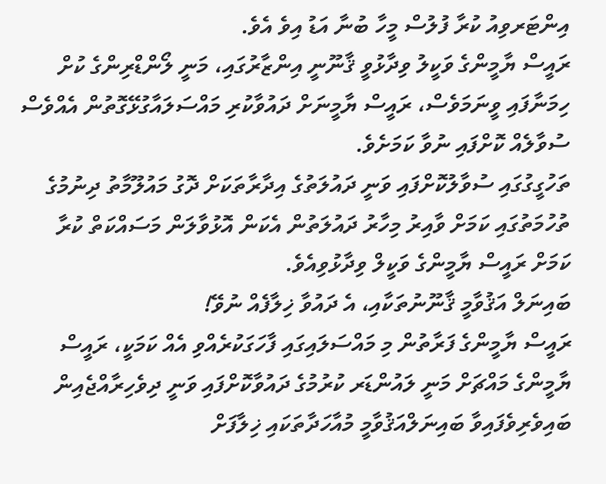އިންޓަރވިއު ކުރާ ފުލުސް މީހާ ބުނާ އަޑު އިވެ އެވެ.
ރައީސް ޔާމީންގެ ވަކީލު ވިދާޅުވީ ޤާނޫނީ އިންޒާރުގައި، މަނީ ލޯންޑްރިންގެ ކުށް ހިމަނާފައި ވީނަމަވެސް، ރައީސް ޔާމީނަށް ދައުވާކުރި މައްސަލައާގުޅޭގޮތުން އެއްވެސް ސުވާލެއް ކޮށްފައި ނުވާ ކަމަށެވެ.
ތަހުގީގުގައި ސުވާލުކޮށްފައި ވަނީ ދައުލަތުގެ އިދާރާތަކަށް ދޮގު މައުލޫމާތު ދިނުމުގެ ތުހުމަތުގައި ކަމަށް ވާއިރު މިހާރު ދައުލަތުން އެކަން އޮޅުވާލަން މަސައްކަތް ކުރާ ކަމަށް ރައީސް ޔާމީންގެ ވަކީލް ވިދާޅުވިއެވެ.
ބައިނަލް އަޤުވާމީ ޤާނޫނުތަކާއި، އެ ދައުވާ ޚިލާފެއް ނުވޭ!
ރައީސް ޔާމީންގެ ފަރާތުން މި މައްސަލައިގައި ފާހަގަކުރެއްވި އެއް ކަމަކީ، ރައީސް ޔާމީންގެ މައްޗަށް މަނީ ލައުންޑަރ ކުރުމުގެ ދައުވާކޮށްފައި ވަނީ ދިވެހިރާއްޖެއިން ބައިވެރިވެފައިވާ ބައިނަލްއަޤުވާމީ މުއާހަދާތަކައި ޚިލާފަށް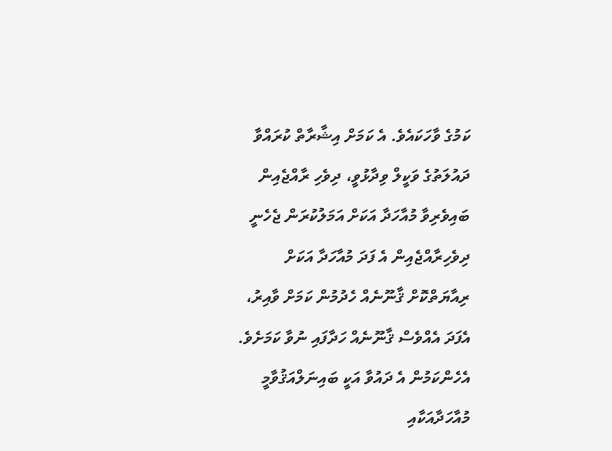ކަމުގެ ވާހަކައެވެ. އެ ކަމަށް އިޝާރާތް ކުރައްވާ ދައުލަތުގެ ވަކީލް ވިދާޅުވީ، ދިވެހި ރާއްޖެއިން ބައިވެރިވާ މުއާހަދާ އަކަށް އަމަލުކުރަން ޖެހެނީ ދިވެހިރާއްޖެއިން އެ ފަދަ މުއާހަދާ އަކަށް ރިއާޔަތްކޮށް ޤާނޫނެއް ހެދުމުން ކަމަށް ވާއިރު، އެފަދަ އެއްވެސް ޤާނޫނެއް ހަދާފައި ނުވާ ކަމަށެވެ. އެހެންކަމުން އެ ދައުވާ އަކީ ބައިނަލްއަޤުވާމީ މުއާހަދާއަކާއި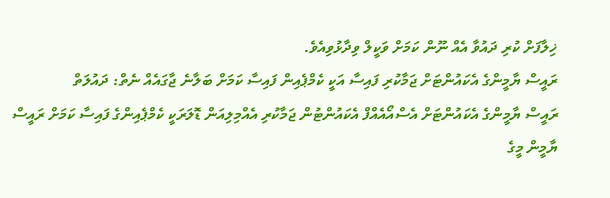ޚިލާފަށް ކުރި ދައުވާ އެއް ނޫން ކަމަށް ވަކީލް ވިދާޅުވިއެވެ.
ރައީސް ޔާމީންގެ އެކައުންޓަށް ޖަމާކުރި ފައިސާ އަކީ ކެމްޕެއިން ފައިސާ ކަމަށް ބަލާނެ ޖާގައެއް ނެތް: ދައުލަތް
ރައީސް ޔާމީންގެ އެކައުންޓަށް އެސްއޯއެއްފް އެކައުންޓުން ޖަމާކުރި އެއްމިލިއަން ޑޮލަރަކީ ކެމްޕެއިންގެ ފައިސާ ކަމަށް ރައީސް ޔާމީން މީގެ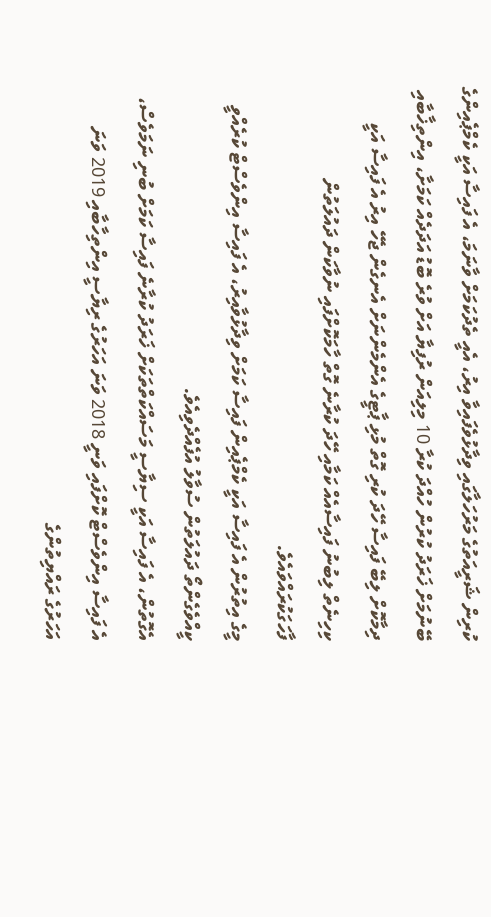ކުރިން ޝަރީއަތުގެ މަރުހަލާގައި ވިދާޅުވެފައިވާ އިރު، އެއީ ތެދުކަމަށް ވާނަމަ، އެ ފައިސާ އަކީ ކެމްޕެއިންގެ ބޭނުމަށް ޚަރަދު ކުރުން ހުއްދަ ކުރާ 10 މިލިއަން ރުފިޔާ އަށް ވުރެ ބޮޑު އަދަދެއް ކަމަށާ، އިންތިޚާބާއި ދިމާކޮށް ލިބޭ ފައިސާ ހޭދަ ކުރި ގޮތް މުޅި ޕާޓީގެ އެންމެންނަށް އެނގެން ޖެހޭ އިރު އެ ފައިސާ އަކީ ކިހިނެތް ލިބުނު ފައިސާއެއް ކަމާއި ހޭދަ ކުރާނެ ގޮތް ހާމަކޮށްފައި ނުވާކަން ދައުލަތުން ފާހަގަކުރައްވައެވެ.
މީގެ އިތުރުން އެ ފައިސާ އަކީ ކެމްޕެއިން ފައިސާ ކަމަށް ވިދާޅުވާއިރު، އެ ފައިސާ އިންވެސްޓް ކުރެއްވީ ކީއްވެގެންތޯ ދައުލަތުން ސުވާލު އުފެއްދެވިއެވެ.
އެގޮތުން، އެ ފައިސާ އަކީ ސިޔާސީ މަސައްކަތްތަކަށް ޚަރަދު ކުރާނެ ފައިސާ ކަމަށް ބުނި ނަމަވެސް، އެ ފައިސާ އިންވެސްޓް ކޮށްފައި ވަނީ 2018 ވަނަ އަހަރުގެ ރިޔާސީ އިންތިހާބާއި 2019 ވަނަ އަހަރުގެ ރައްޔިތުންގެ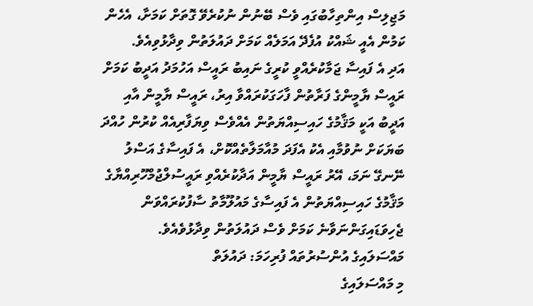މަޖިލިސް އިންތިހާބުގައި ވެސް ބޭނުން ނުކުރެވޭ ގޮތަށް ކަމަށާ، އެހެން ކަމުން އެއީ ޝައްކު އުފެދޭ އަމަލެއް ކަމަށް ދައުލަތުން ވިދާޅުވިއެވެ.
އަދި އެ ފައިސާ ޖަމާކުރެއްވީ ކުރީގެ ނައިބު ރައީސް އަހުމަދު އަދީބު ކަމަށް ރައީސް ޔާމީންގެ ފަރާތުން ފާހަގަކުރައްވާ އިރު، ރައީސް ޔާމީން އާއި އަދީބު އަކީ މަޤާމުގެ ހައިސިއްޔަތުން އެއްވެސް ވިޔަފާރިއެއް ކުރުން ހުއްދަ ބަޔަކަށް ނުވުމާއި އެކު އެފަދަ މުއާމަލާތެއްކޮށް، އެ ފައިސާގެ އަސްލު ނޭނގޭ ނަމަ، އޭރު ރައީސް ޔާމީން އަދާކުރެއްވި ރައީސުލްޖުމްހޫރިއްޔާގެ މަޤާމުގެ ހައިސިއްޔަތުން އެ ފައިސާގެ މައުލޫމާތު ސާފުކުރައްވަން ޖެހިވަޑައިގަންނަވާނެ ކަމަށް ވެސް ދައުލަތުން ވިދާޅުވެއެވެ.
މައްސަލައިގެ އުންސުރުތައް ފުރިހަމަ: ދައުލަތް
މި މައްސަލައިގެ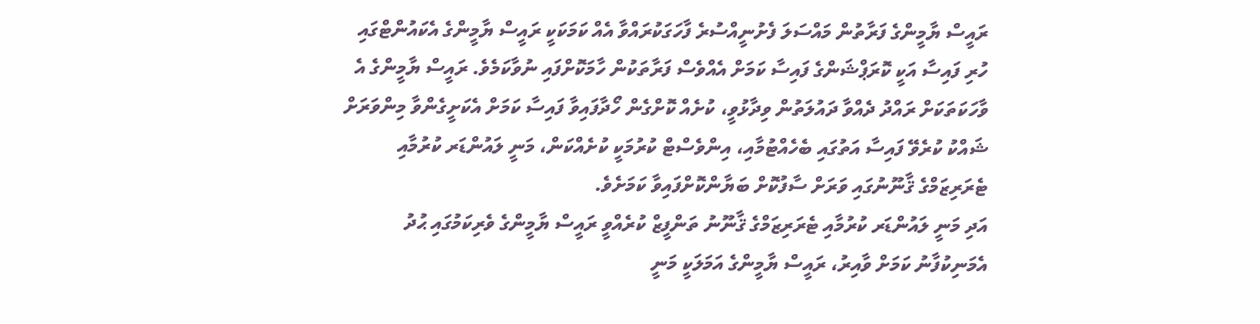ރައީސް ޔާމީންގެ ފަރާތުން މައްސަލަ ފެށުނީއްސުރެ ފާހަގަކުރައްވާ އެއް ކަމަކަކީ ރައީސް ޔާމީންގެ އެކައުންޓްގައި ހުރި ފައިސާ އަކީ ކޮރަޕްޝަންގެ ފައިސާ ކަމަށް އެއްވެސް ފަރާތަކުން ހާމަކޮށްފައި ނުވާކަމެވެ. ރައީސް ޔާމީންގެ އެ ވާހަކަތަކަށް ރައްދު ދެއްވާ ދައުލަތުން ވިދާޅުވީ، ކުށެއް ކޮށްގެން ހޯދާފައިވާ ފައިސާ ކަމަށް އެކަށީގެންވާ މިންވަރަށް ޝައްކު ކުރެވޭ ފައިސާ އަތުގައި ބެހެއްޓުމާއި، އިންވެސްޓް ކުރުމަކީ ކުށެއްކަން، މަނީ ލައުންޑަރ ކުރުމާއި ޓެރަރިޒަމްގެ ޤާނޫނުގައި ވަރަށް ސާފުކޮށް ބަޔާންކޮށްފައިވާ ކަމަށެވެ.
އަދި މަނީ ލައުންޑަރ ކުރުމާއި ޓެރަރިޒަމްގެ ޤާނޫނު ތަންފީޒް ކުރެއްވީ ރައީސް ޔާމީންގެ ވެރިކަމުގައި ޙުދު އެމަނިކުފާނު ކަމަށް ވާއިރު، ރައީސް ޔާމީންގެ އަމަލަކީ މަނީ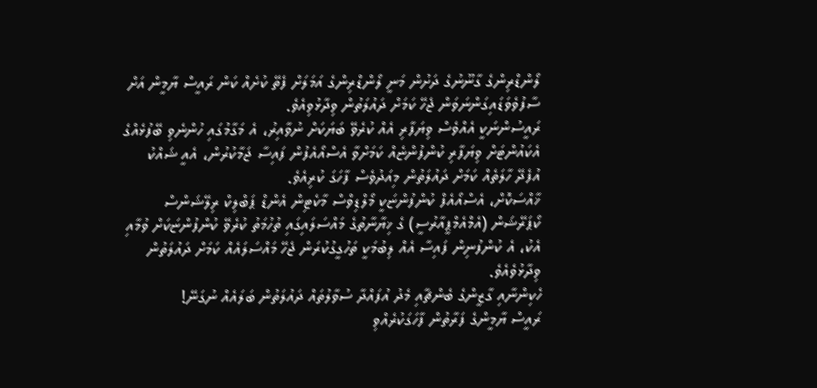ލޯންޑްރިންގެ ގާނޫނުގެ ދަށުން މަނީ ލޯންޑްރިންގެ އަމަލަށް ފެތޭ ކުށެއް ކަން ރައީސް ޔާމީން އަށް ސާފުވެވަޑައިގަންނަވަން ޖެހޭ ކަމަށް ދައުލަތުން ވިދާޅުވިއެވެ.
ރައީސުންނަކީ އެއްވެސް ވިޔަފާރި އެއް ކުރެވޭ ބަޔަކަށް ނުވާއިރު، އެ މަގާމުގައި ހުންނެވި ބޭފުޅެއްގެ އެކައުންޓަށް ވިޔަފާރި ކުންފުންޏެއް ކަމަށްވާ އެސްއޯއެފުން ފައިސާ ޖަމާކުރުން، އެއީ ޝައްކު އުފެދޭ ހާލަތެއް ކަމަށް ދައުލަތުން މިއަދުވެސް ފާހަގަ ކުރިއެވެ.
ޚާއްސަކޮށް، އެސްއޯއެފް ކުންފުންޏަކީ މޯލްޑިވްސް މާކެޓިން އެންޑް ޕަބްލިކް ރިލޭޝަންސް ކޯޕަރޭޝަން (އެމްއެމްޕީއާރުސީ) ގެ ޚިޔާނާތުގެ މައްސަލައިގައި ތުހުމަތު ކުރެވޭ ކުންފުންޏަކަށް ވުމާއި އެކު، އެ ކުންފުނިން ފައިސާ އެއް ލިބުމަކީ ތަހުގީގުކުރަން ޖެހޭ މައްސަލައެއް ކަމަށް ދައުލަތުން ވިދާޅުވެއެވެ.
ހެކިންނާއި ގާޒީންގެ ބެންޗާއި މެދު އުފައްދާ ސުވާލުތައް ދައުލަތުން ބަލައެއް ނުގަނޭ!
ރައީސް ޔާމީންގެ ފަރާތުން ފާހަގަކުރެއްވި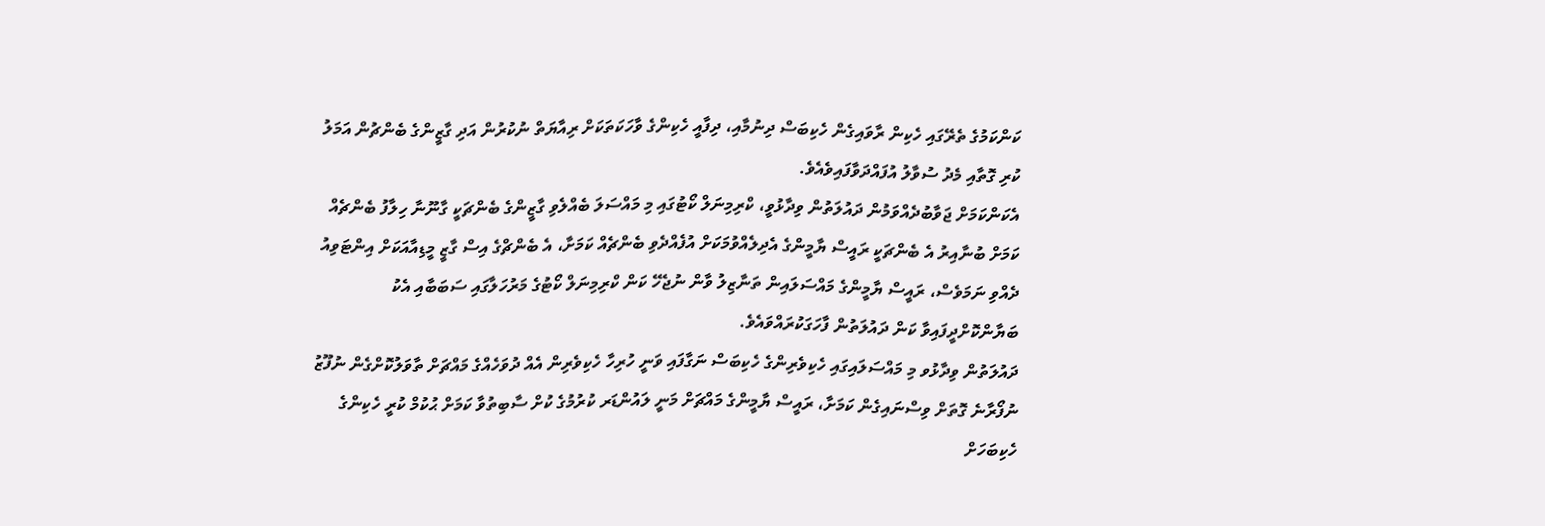ކަންކަމުގެ ތެރޭގައި ހެކިން ރާވައިގެން ހެކިބަސް ދިނުމާއި، ދިފާއީ ހެކިންގެ ވާހަކަތަކަށް ރިއާޔަތް ނުކުރުން އަދި ގާޒީންގެ ބެންޗުން އަމަލު ކުރި ގޮތާއި މެދު ސުވާލު އުފައްދަވާފައިވެއެވެ.
އެކަންކަމަށް ޖަވާބުދެއްވަމުން ދައުލަތުން ވިދާޅުވީ، ކްރިމިނަލް ކޯޓުގައި މި މައްސަލަ ބެއްލެވި ގާޒީންގެ ބެންޗަކީ ގާނޫނާ ހިލާފު ބެންޗެއް ކަމަށް ބުނާއިރު އެ ބެންޗަކީ ރައީސް ޔާމީންގެ އެދިލެއްވުމަކަށް އުފެއްދެވި ބެންޗެއް ކަމަށާ، އެ ބެންޗްގެ އިސް ގާޒީ މީޑިއާއަކަށް އިންޓަވިއު ދެއްވި ނަމަވެސް، ރައީސް ޔާމީންގެ މައްސަލައިން ތަނާޒިލު ވާން ނުޖެހޭ ކަން ކްރިމިނަލް ކޯޓުގެ މަރުހަލާގައި ސަބަބާއި އެކު ބަޔާންކޮށްދީފައިވާ ކަން ދައުލަތުން ފާހަގަކުރައްވައެވެ.
ދައުލަތުން ވިދާޅުވ މި މައްސަލައިގައި ހެކިވެރިންގެ ހެކިބަސް ނަގާފައި ވަނީ ހުރިހާ ހެކިވެރިން އެއް ދުވަހެއްގެ މައްޗަށް ތާވަލުކޮށްގެން ނުފޫޒު ނުފޯރާނެ ގޮތަށް ވިސްނައިގެން ކަމަށާ، ރައީސް ޔާމީންގެ މައްޗަށް މަނީ ލައުންޑަރ ކުރުމުގެ ކުށް ސާބިތުވާ ކަމަށް ޙުކުމް ކުރީ ހެކިންގެ ހެކިބަހަށް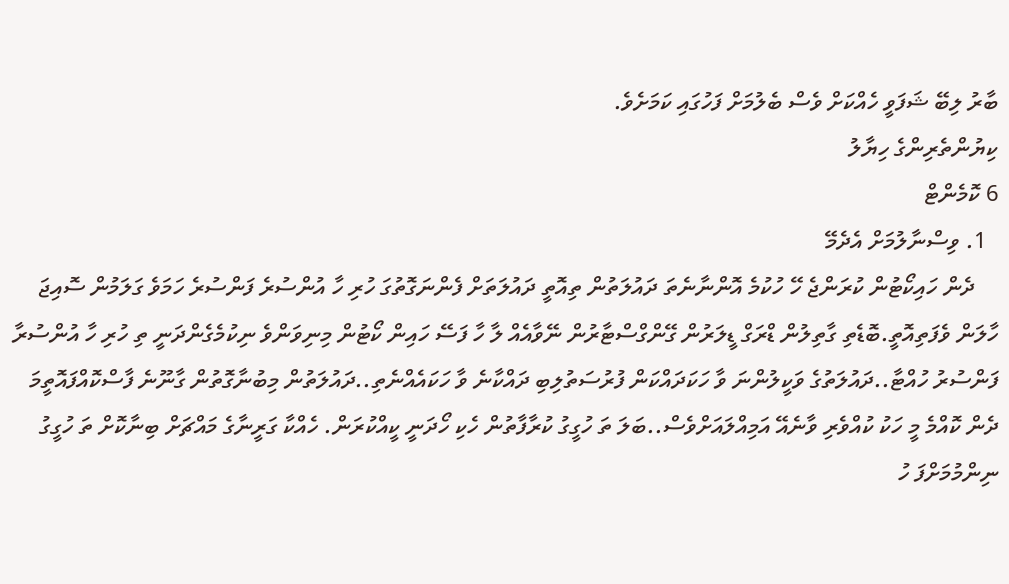ބާރު ލިބޭ ޝަފަވީ ހެއްކަށް ވެސް ބެލުމަށް ފަހުގައި ކަމަށެވެ.
ކިޔުންތެރިންގެ ހިޔާލު
6 ކޮމެންޓް
  1. ވިސްނާލުމަށް އެދެމޭ
    ދެން ހައިކޯޓުން ކުރަންޖެ ހޭ ހުކުމެ އޮންނާނެތަ ދައުލަތުން ތިއޮތީ ދައުލަތަށް ފެންނަގޮތުގަ ހުރި ހާ އުންސުރެ ފަންސުރެ ހަމަވެ ގަލަމުން ސޮއިޖަ ހާލަން ވެފަތިއޮތީ.ބޮޑެތި ގާތިލުން ޑްރަގް ޑީލަރުން ގޭންގްސްޓާރުން ނޭވާއެއް ލާ ހާ ފަސޭ ހައިން ކޯޓުން މިނިވަންވެ ނިކުމެގެންދަނީ ތި ހުރި ހާ އުންސުރާ ފަންސުރު ހުއްޓާ..ދައުލަތުގެ ވަކީލުންނަ ވާ ހަކަދައްކަން ފުރުސަތުލިބި ދައްކާނެ ވާ ހަކައެއްނެތި..ދައުލަތުން މިބުނާގޮތުން ގާނޫނެ ފާސްކޮއްފައޮތީމަ ދެން ކޮއްމެ މީ ހަކު ކުއްވެރި ވާނެއޭ އަމިއްލައަށްވެސް..ބަލަ ތަ ހުގީގު ކުރާފާތުން ހެކި ހޯދަނީ ކީއްކުރަން. ހެއްކާ ގަރީނާގެ މައްޗަށް ބިނާކޮށް ތަ ހުގީގު ނިންމުމަށްފަ ހު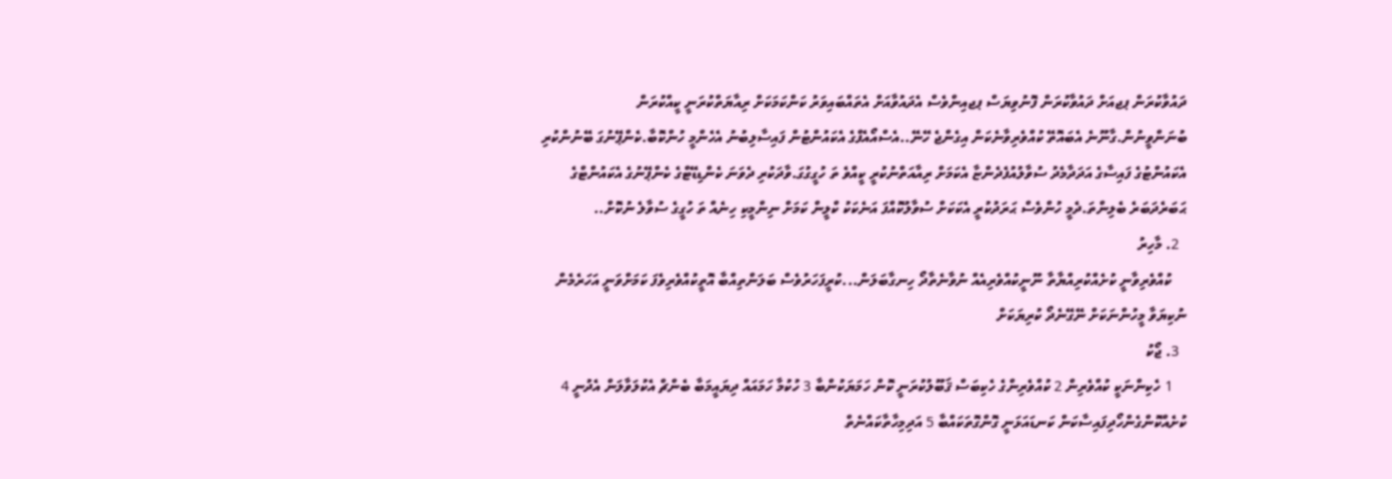ދައުވާކުރަން ޕޖއަށް ދައުވާކުރަން ފޮނުވިޔަސް ޕޖއިންވެސް އެދައުވާއަށް އެތައްބައިވަރު ކަންކަމަކަށް ރިއާޔަތްކުރަނީ ކީއްކުރަން ބުނަންވީނުން.ގާނޫނެ އެބައޮތޭ ކުއްވެރިވާނެކަން އިގެންޖެ ހޭނޭ..އެސްއޯއެފްގެ އެކައުންޓުން ފައިސާލިބުނު އެހެންމީ ހުންކޮބާ.ކެންޕޭނުގަ ބޭނުންކުރި އެކައުންޓުގެ ފައިސާގެ އަދަދާމެދު ސުވާލުއުފެދެންޏާ އެކަމަށް ރިއާއަތްނުކުރީ ކީއްވެ ތަ ހުގީގުގަ.ވާދަކުރި ދެވަނަ ކެންޑިޑޭޓްގެ ކެންޕޭނުގެ އެކައުންޓްގެ ޙަބަރެދަބަރެ ބެލިންތަ.ދެމީ ހުންވެސް ޙަރަދުކުރީ އެކަކަށް ސުވާލުކޮއްފަ އަނެކަކު ކްލީން ކަމަށް ނިންމީކި ހިނެއް ތަ ހުގީގެ ސުވާލެ ނުކޮށް..
  2. މާހިރު
    ކުއްވެރިވާނީ ކުށެއްކުރިއްޔާތާ ނޫނީކުއްވެރިއެއް ނުވާނެތާދޯ ހިނގާބަލަން...ކުރީފަހަރުވެސް ބަލަންތިއްބާ އޮތީކުއްވެރިވެފަ ކަމަށްވަނީ އަހަރެމެން ނުކިޔަވާ މީހުންނަކަށް ނޭގޭނެދޯ ކުރިޔަކަށް
  3. ޖޯކު
    1 ހެކިންނަކީ ކުއްވެރިން 2 ކުއްވެރިންގެ ހެކިބަސް ޤަބޫލުކުރަނީ ކޮން ހަމަޔަކުންބާ 3 ހުކުމާ ހަމައައް ދިޔައީމަބާ ބެންޗް އެކުލަވާލަން އެދުނީ 4 ކުށެއްކޮންގެންހޯދިފައިސާކަން ކަނޑައަޅަނީ ގޮންގޮތަކައްބާ 5 އަދިމިހާތާކައްނެތް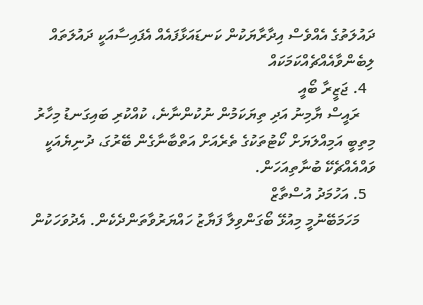ދައުލަތުގެ އެއްވެސް އިދާރާޔަކުން ކަނޑައަޅާފައެއް އެފައިސާއަކީ ދައުލަތައް ލިބެންވާއެއްޗެއްކަމަކައް
  4. ޖަޒީރާ ބޯއީ
    ރައީސް ޔާމިނު އަދި ތިޔަކަމުން ނުކުންނާނެ، ކުއްކުރި ބައިގަނޑު މިހާރު މިތިބީ އަމިއްލަޔަށް ކޯޓުތަކުގެ ތެރެއަށް އަތްބާނާގެން ބޭރުގަ، ދުނިޔެއަކީ ވައްއެއްޗެކޭ ބުނާތިއަހަން.
  5. އަހުމަދު އުސްތާޒް
    މަހަމަބޭނުމީ މިއުޅޭ ބޯގަންވިލާ ފަޔާޒު ހައްޔަރުވާތަންދެކެން. އެދުވަހަކުން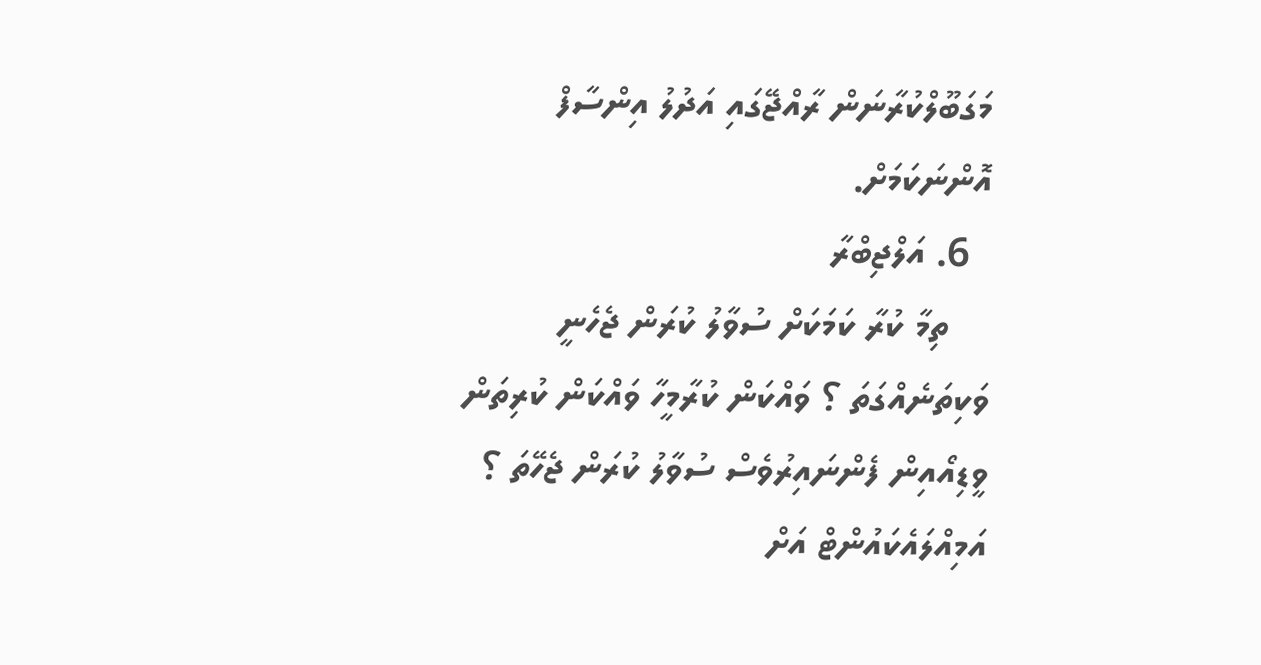މަގަބޫލްކުރާނަން ރާއްޖޭގައި އަދުލު އިންސާފް އޮންނަކަމަށް.
  6. އަލްޖިބްރާ
    ތިމާ ކުރާ ކަމަކަށް ސުވާލު ކުރަން ޖެހެނީ ވަކިތަނެއްގަތަ ؟ ވައްކަން ކުރާމީހާ ވައްކަން ކުރިތަން ވީޑިއޯއިން ފެންނައިރުވެސް ސުވާލު ކުރަން ޖެހޭތަ ؟ އަމިއްލައެކައުންޓް އަށް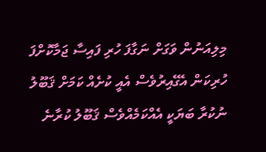މިލިއަނުން ވަގަށް ނަގާފަ ހުރި ފައިސާ ޖަމާކޮށްފަ ހުރިކަން އެގޭއިރުވެސް އެއީ ކުށެއް ކަމަށް ޤަބޫލު ނުކުރާ ބަޔަކީ އެއްކަމެއްވެސް ޤަބޫލު ކުރާނެ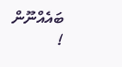ބައެއްނޫން !